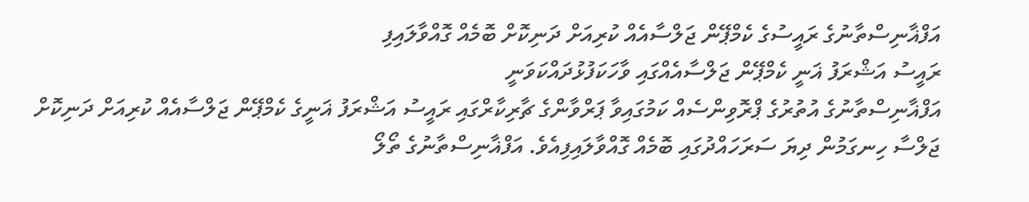އަފްޣާނިސްތާނުގެ ރައީސުގެ ކެމްޕޭން ޖަލްސާއެއް ކުރިއަށް ދަނިކޮށް ބޮމެއް ގޮއްވާލައިފި
ރައީސު އަޝްރަފު ޣަނީ ކެމްޕޭން ޖަލްސާއެއްގައި ވާހަކަފުޅުދައްކަވަނީ
އަފްޣާނިސްތާނުގެ އުތުރުގެ ޕްރޮވިންސެއް ކަމުގައިވާ ޕަރްވާންގެ ޗާރިކާރްގައި ރައީސު އަޝްރަފު ޣަނީގެ ކެމްޕޭން ޖަލްސާއެއް ކުރިއަށް ދަނިކޮށް ޖަލްސާ ހިނގަމުން ދިޔަ ސަރަހައްދުގައި ބޮމެއް ގޮއްވާލައިފިއެވެ. އަފްޣާނިސްތާނުގެ ތޯލޯ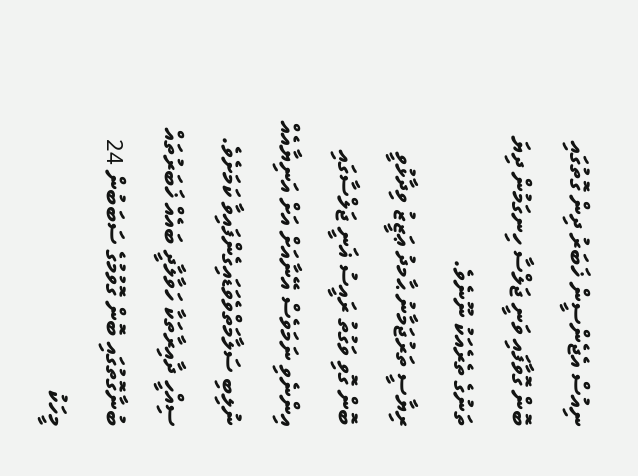ނިއުސް އެޖެންސީން ޚަބަރު ދިން ގޮތުގައި ބޮން ގޮވާފައި ވަނީ ޖަލްސާ ހިނގަމުން ދިޔަ ތަނުގެ ތެރެއަކު ނޫނެވެ.
ރިޔާސީ ތަރުޖަމާނު ޙާމދު ޢަޒީޒު ވިދާޅުވީ ބޮން ގޮވި ވަގުތު ރައީސު ޣަނީ ޖަލްސާގައި އިންނެވި ނަމަވެސް އޭނާއަށް އަށް އަނިޔާއެއް ނުލިބި ސަލާމަތްވެވަޑައިގެންފައިވާ ކަމަށެވެ. ސިއްހީ ދާއިރާތަކާ ހަވާލާދީ ބައެއް ޚަބަރުތައް ބުނާގޮތުގައި ބޮން ގޮވުމުގެ ސަބަބުން 24 މީހަކު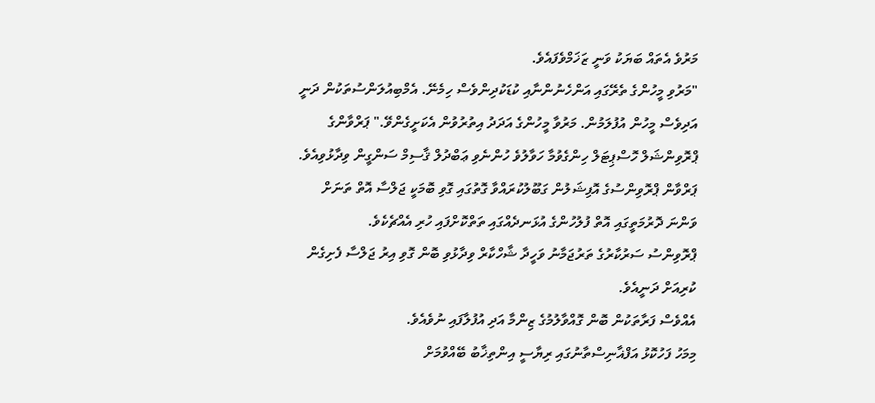މަރުވެ އެތައް ބަޔަކު ވަނީ ޒަޚަމްވެފައެވެ.
"މަރުވި މީހުންގެ ތެރޭގައި އަންހެނުންނާއި ކުޑަކުދިންވެސް ހިމެނޭ. އެމްބިއުލަންސުތަކުން ދަނީ އަދިވެސް މީހުން އުފުލަމުން. މަރުވާ މީހުންގެ އަދަދު އިތުރުވުން އެކަށީގެންވޭ." ޕަރްވާންގެ ޕްރޮވިންޝަލް ހޮސްޕިޓަލް ހިންގެވުމާ ހަވާލުވެ ހުންނެވި ޢަބްދުލް ޤާސިމް ސަންގީން ވިދާޅުވިއެވެ.
ޕަރްވާން ޕްރޮވިންސުގެ އޮފިޝަލުން ގަބޫލުކުރައްވާ ގޮތުގައި ގޮވި ބޮމަކީ ޖަލްސާ އޮތް ތަނަށް ވަންނަ ދޮރުމަތީގައި އޮތް ފުލުހުންގެ އުޅަނދެއްގައި ތަތްކޮށްފައި ހުރި އެއްޗެކެވެ.
ޕްރޮވިންސު ސަރުކާރުގެ ތަރުޖަމާނު ވަހީދާ ޝާހްކާރް ވިދާޅުވި ބޮން ގޮވި އިރު ޖަލްސާ ފެށިގެން ކުރިއަށް ދަނީއެވެ.
އެއްވެސް ފަރާތަކުން ބޮން ގޮއްވާލުމުގެ ޒިންމާ އަދި އުފުލާފައި ނުވެއެވެ.
މިމަހު ފަހުކޮޅު އަފްޣާނިސްތާނުގައި ރިޔާސީ އިންތިޚާބު ބޭއްވުމަށް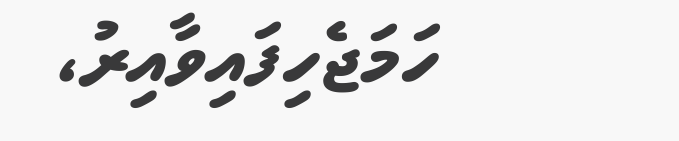ހަމަޖެހިފައިވާއިރު،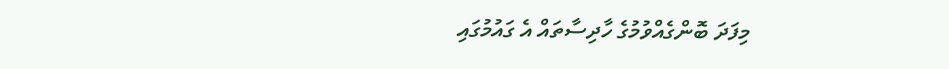މިފަދަ ބޮންގެއްވުމުގެ ހާދިސާތައް އެ ގައުމުގައި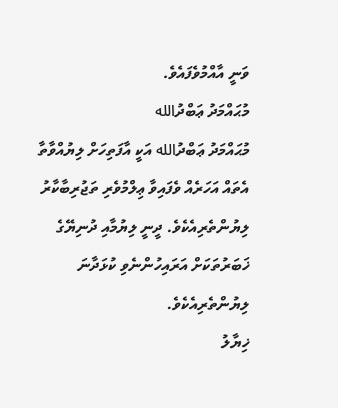ވަނީ އާއްމުވެފައެވެ.
މުޙައްމަދު ޢަބްދުالله
މުޙައްމަދު ޢަބްދުالله އަކީ އާފަތިހަށް ލިޔުއްވާތާ އެތައް އަހަރެއް ވެފައިވާ ޢިލްމުވެރި ތަޖުރިބާކާރު ލިޔުންތެރިއެކެވެ. ދީނީ ލިޔުމާއި ދުނިޔޭގެ ޚަބަރުތަކަށް އަރައިހުންނެވި ކުޅަދާނަ ލިޔުންތެރިއެކެވެ.
ޚިޔާލު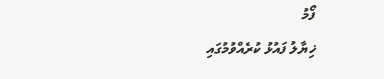ފޯމު
ޚިޔާލު ފައުޅު ކުރެއްވުމުގައި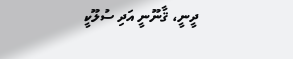ދީނީ، ޤާނޫނީ އަދި ސުލޫކީ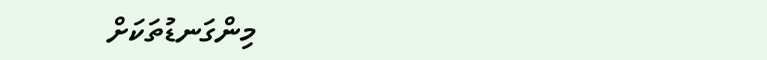މިންގަނޑުތަކަށް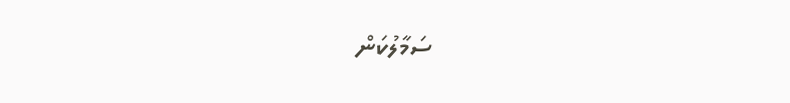ސަމާލުކަން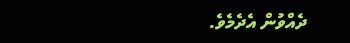ދެއްވުން އެދެމެވެ.